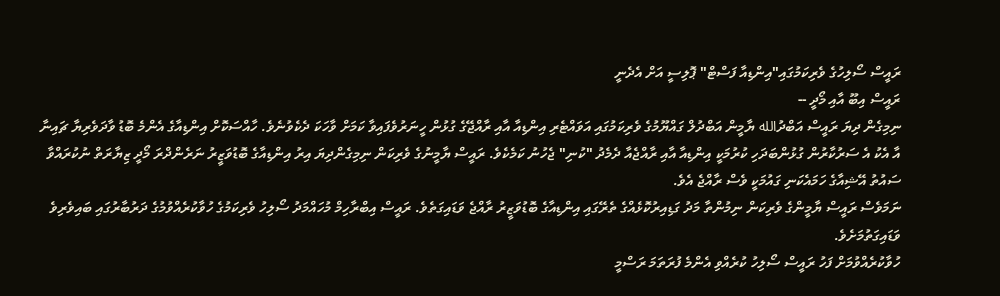ރައީސް ސޯލިހުގެ ވެރިކަމުގައި"އިންޑިއާ ފަސްޓް" ޕޮލިސީ އަށް އެދެނީ
ރައީސް އިބޫ އާއި މޯދީ --
ނިމިގެން ދިޔަ ރައީސް އަބްދުالله ޔާމީން އަބްދުލް ގައްޔޫމުގެ ވެރިކަމުގައި އަވައްޓެރި އިންޑިއާ އާއި ރާއްޖޭގެ ގުޅުން ހީނަރުވެފައިވާ ކަމަށް ވާހަކަ ދެކެވުނެވެ. ހާއްސަކޮށް އިންޑިއާގެ އެންމެ ބޮޑު ވާދަވެރިޔާ ޗައިނާ އާ އެކު އެ ސަރުކާރުން ގުޅުންބަދަހި ކުރުމަކީ އިންޑިއާ އާއި ރާއްޖެއާ ދެމެދު "ކުނި" ޖެހުނު ކަމެކެވެ. ރައީސް ޔާމީނުގެ ވެރިކަން ނިމިގެންދިޔަ އިރު އިންޑިއާގެ ބޮޑުވަޒީރު ނަރެންދްރަ މޯދީ ޒިޔާރަތް ނުކުރައްވާ ސައުތު އޭޝިއާގެ ހަމައެކަނި ގައުމަކީ ވެސް ރާއްޖެ އެވެ.
ނަމަވެސް ރައީސް ޔާމީންގެ ވެރިކަން ނިމުންތާ މަދު ގަޑިއިރުކޮޅެއްގެ ތެރޭގައި އިންޑިއާގެ ބޮޑުވަޒީރު ރާއްޖެ ވަޑައިގަތެވެ. ރައީސް އިބްރާހިމް މުހައްމަދު ސޯލިހު ވެރިކަމުގެ ހުވާކުރެއްވުމުގެ ދަރުބާރުގައި ބައިވެރިވެ ވަޑައިގަތުމަށެވެ.
ހުވާކުރެއްވުމަށް ފަހު ރައީސް ސޯލިހު ކުރެއްވި އެންމެ ފުރަތަމަ ރަސްމީ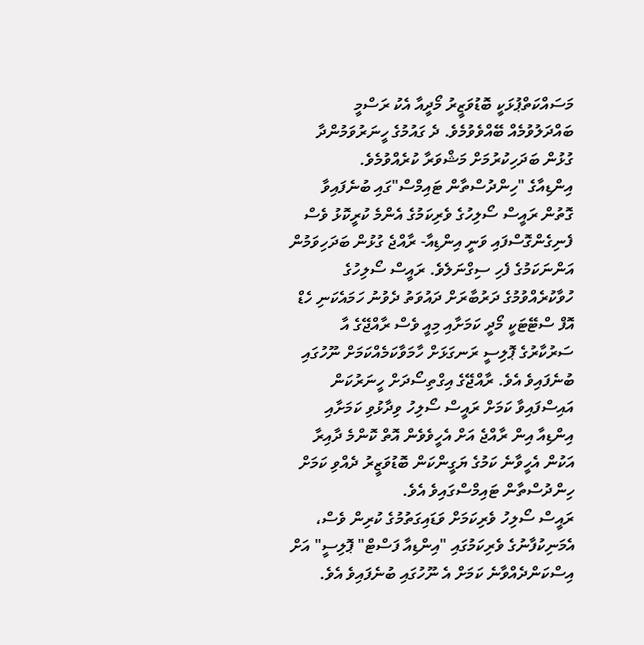މަސައްކަތްޕުޅަކީ ބޮޑުވަޒީރު މޯދީއާ އެކު ރަސްމީ ބައްދަލުވުމެއް ބޭއްވެވުމެވެ. ދެ ގައުމުގެ ހީނަރުވަމުންދާ ގުޅުން ބަދަހިކުރުމަށް މަޝްވަރާ ކުރެއްވުމެވެ.
އިންޑިއާގެ "ހިންދުސްތާން ޓައިމްސް"ގައި ބުނެފައިވާ ގޮތުން ރައީސް ސޯލިހުގެ ވެރިކަމުގެ އެންމެ ކުރީކޮޅު ވެސް ފެނިގެންގޮސްފައި ވަނީ އިންޑިއާ- ރާއްޖެ ގުޅުން ބަދަހިވަމުން އަންނަކަމުގެ ފެހި ސިގްނަލެވެ. ރައީސް ސޯލިހުގެ ހުވާކުރެއްވުމުގެ ދަރުބާރަށް ދައުވަތު ދެވުނު ހަމައެކަނި ހެޑް އޮފް ސްޓޭޓަކީ މޯދީ ކަމަށާއި މިއީ ވެސް ރާއްޖޭގެ އާ ސަރުކާރުގެ ޕޮލިސީ ރަނގަޅަށް ހާމަވާކަމެއްކަމަށް ނޫހުގައި ބުނެފައިވެ އެވެ. ރާއްޖޭގެ އިގްތިސޯދަށް ހީނަރުކަން އައިސްފައިވާ ކަމަށް ރައީސް ސޯލިހު ވިދާޅުވި ކަމަށާއި އިންޑިއާ އިން ރާއްޖެ އަށް އެހީވެވެން އޮތް ކޮންމެ ދާއިރާ އަކުން އެހީވާނެ ކަމުގެ ޔަގީންކަން ބޮޑުވަޒީރު ދެއްވި ކަމަށް ހިންދުސްތާން ޓައިމްސްގައިވެ އެވެ.
ރައީސް ސޯލިހު ވެރިކަމަށް ވަޑައިގަތުމުގެ ކުރިން ވެސް، އެމަނިކުފާނުގެ ވެރިކަމުގައި "އިންޑިއާ ފަސްޓް" ޕޮލިސީ" އަށް އިސްކަންދެއްވާނެ ކަމަށް އެ ނޫހުގައި ބުނެފައިވެ އެވެ.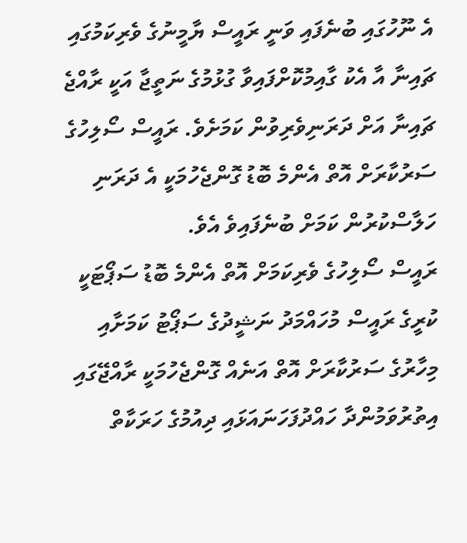އެ ނޫހުގައި ބުނެފައި ވަނީ ރައީސް ޔާމީނުގެ ވެރިކަމުގައި ޗައިނާ އާ އެކު ގާއިމުކޮށްފައިވާ ގުޅުމުގެ ނަތީޖާ އަކީ ރާއްޖެ ޗައިނާ އަށް ދަރަނިވެރިވުން ކަމަށެވެ. ރައީސް ސޯލިހުގެ ސަރުކާރަށް އޮތް އެންމެ ބޮޑު ގޮންޖެހުމަކީ އެ ދަރަނި ހަލާސްކުރުން ކަމަށް ބުނެފައިވެ އެވެ.
ރައީސް ސޯލިހުގެ ވެރިކަމަށް އޮތް އެންމެ ބޮޑު ސަޕޯޓަކީ ކުރީގެ ރައީސް މުހައްމަދު ނަޝީދުގެ ސަޕޯޓު ކަމަށާއި މިހާރުގެ ސަރުކާރަށް އޮތް އަނެއް ގޮންޖެހުމަކީ ރާއްޖޭގައި އިތުރުވަމުންދާ ހައްދުފަހަނައަޅައި ދިއުމުގެ ހަރަކާތް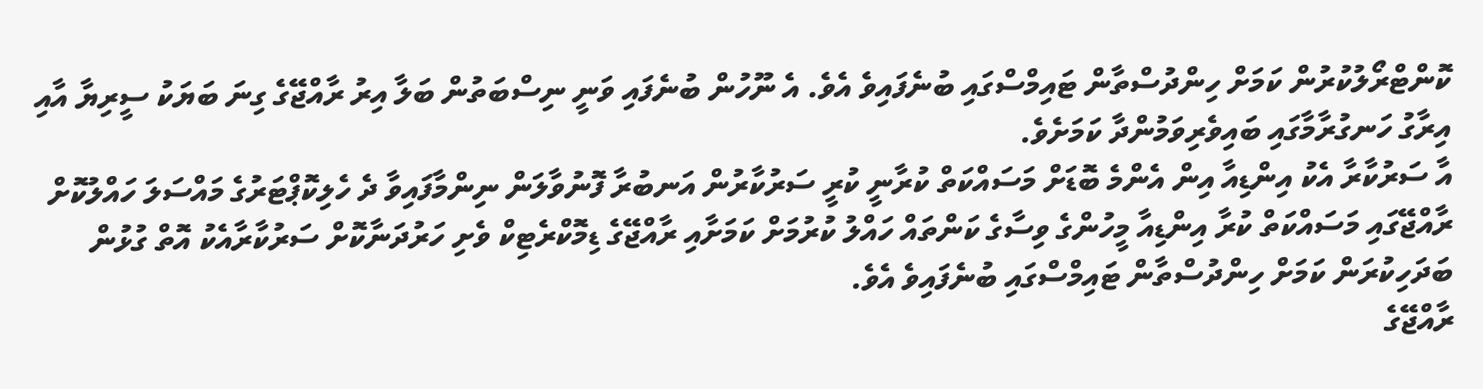ކޮންޓްރޯލުކުރުން ކަމަށް ހިންދުސްތާން ޓައިމްސްގައި ބުނެފައިވެ އެވެ. އެ ނޫހުން ބުނެފައި ވަނީ ނިސްބަތުން ބަލާ އިރު ރާއްޖޭގެ ގިނަ ބަޔަކު ސީރިޔާ އާއި އިރާގު ހަނގުރާމާގައި ބައިވެރިވަމުންދާ ކަމަށެވެ.
އާ ސަރުކާރާ އެކު އިންޑިއާ އިން އެންމެ ބޮޑަށް މަސައްކަތް ކުރާނީ ކުރީ ސަރުކާރުން އަނބުރާ ފޮނުވާލަން ނިންމާފައިވާ ދެ ހެލިކޮޕްޓަރުގެ މައްސަލަ ހައްލުކޮށް ރާއްޖޭގައި މަސައްކަތް ކުރާ އިންޑިއާ މީހުންގެ ވިސާގެ ކަންތައް ހައްލު ކުރުމަށް ކަމަށާއި ރާއްޖޭގެ ޑިމޮކްރެޓިކް ވެށި ހަރުދަނާކޮށް ސަރުކާރާއެކު އޮތް ގުޅުން ބަދަހިކުރަން ކަމަށް ހިންދުސްތާން ޓައިމްސްގައި ބުނެފައިވެ އެވެ.
ރާއްޖޭގެ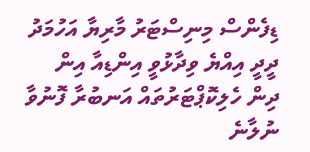ޑިފެންސް މިނިސްޓަރު މާރިޔާ އަހުމަދު ދީދީ އިއްޔެ ވިދާޅުވީ އިންޑިއާ އިން ދިން ހެލިކޮޕްޓަރުތައް އަނބުރާ ފޮނުވާ ނުލާނެ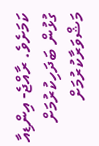ކަމަށެވެ. ރާއްޖެ- އިންޑިއާ ގުޅުން ބަދަހިކުރުމަށް މަޝްވަރާކުރުމަށް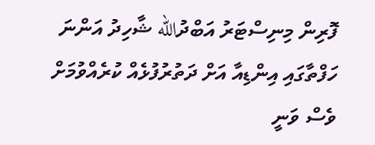ފޮރިން މިނިސްޓަރު އަބްދުالله ޝާހިދު އަންނަ ހަފްތާގައި އިންޑިއާ އަށް ދަތުރުފުޅެއް ކުރެއްވުމަށް ވެސް ވަނީ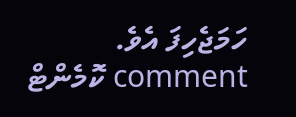ހަމަޖެހިފަ އެވެ.
comment ކޮމެންޓް